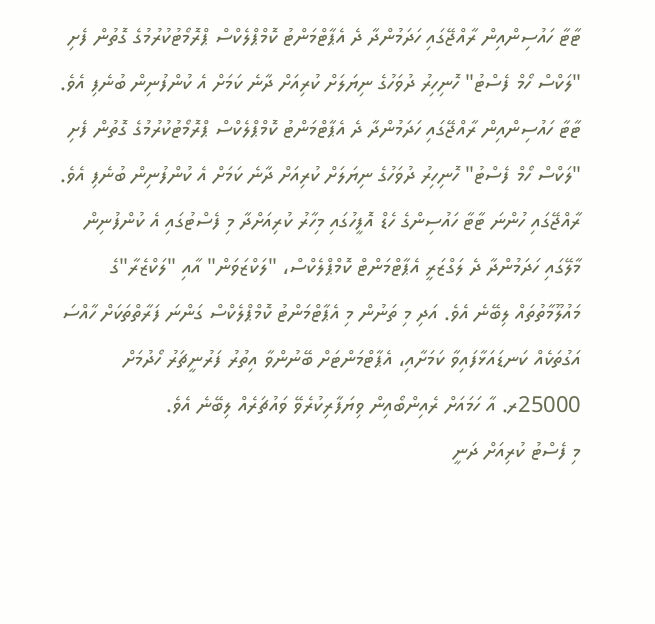ޓާޓާ ހައުސިންއިން ރާއްޖޭގައި ހަދަމުންދާ ދެ އެޕާޓްމަންޓު ކޮމްޕްލެކްސް ޕްރޮމޯޓުކުރުމުގެ ގޮތުން ފެށި "ލަކްސް ހޯމް ފެސްޓު" ހޮނިހިރު ދުވަހުގެ ނިޔަލަށް ކުރިއަށް ދާނެ ކަމަށް އެ ކުންފުނިން ބުނެފި އެވެ.
ޓާޓާ ހައުސިންއިން ރާއްޖޭގައި ހަދަމުންދާ ދެ އެޕާޓްމަންޓު ކޮމްޕްލެކްސް ޕްރޮމޯޓުކުރުމުގެ ގޮތުން ފެށި "ލަކްސް ހޯމް ފެސްޓު" ހޮނިހިރު ދުވަހުގެ ނިޔަލަށް ކުރިއަށް ދާނެ ކަމަށް އެ ކުންފުނިން ބުނެފި އެވެ.
ރާއްޖޭގައި ހުންނަ ޓާޓާ ހައުސިންގެ ހެޑް އޮފީހުގައި މިހާރު ކުރިއަށްދާ މި ފެސްޓުގައި އެ ކުންފުނިން މާލޭގައި ހަދަމުންދާ ދެ ލަގްޒަރީ އެޕާޓްމަންޓް ކޮމްޕްލެކްސް، "ލަކްޒަވަން" އާއި "ލަކްޒެރާ"ގެ މައުލޫމާތުތައް ލިބޭނެ އެވެ. އަދި މި ތަނުން މި އެޕާޓްމަންޓު ކޮމްޕްލެކްސް ގަންނަ ފަރާތްތަކަށް ހާއްސަ އަގުތަކެއް ކަނޑައަޅާފައިވާ ކަމަށާއި، އެޕާޓްމަންޓަށް ބޭނުންވާ އިތުރު ފަރުނީޗަރު ހޯދުމަށް 25000ރ. އާ ހަމައަށް ރެއިންބޯއިން ވިޔަފާރިކުރެވޭ ވައުޗަރެއް ލިބޭނެ އެވެ.
މި ފެސްޓު ކުރިއަށް ދަނީ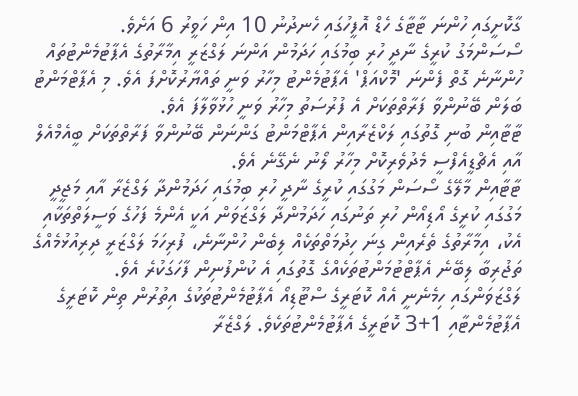ގާކޮށީގައި ހުންނަ ޓާޓާގެ ހެޑް އޮފީހުގައި ހެނދުނު 10 އިން ހަވީރު 6 އަށެވެ.
ސޯސަންމަގު ކުރީގެ ނާދީ ހުރި ބިމުގައި ހަދަމުން އަންނަ ލަގްޒަރީ އިމާރާތުގެ އެޕާޓުމެންޓުތައް ހުންނާނެ ގޮތް ފެންނަ 'މޮކްއަޕް' އެޕާޓުމެންޓު މިހާރު ވަނީ ތައްޔާރުކޮށްފަ އެވެ. މި އެޕާޓްމަންޓު ބަލަން ބޭނުންވާ ފަރާތްތަކަށް އެ ފުރުސަތު މިހާރު ވަނީ ހުޅުވާލާފަ އެވެ.
ޓާޓާއިން ބުނި ގޮތުގައި ލަކްޒެރާއިން އެޕާޓްމަންޓު ގަންނަން ބޭނުންވާ ފަރާތްތަކަށް ބީއެމްއެލް އާއި އެޗްޑީއެފްސީ މެދުވެރިކޮށް މިހާރު ލޯނު ނެގޭނެ އެވެ.
ޓާޓާއިން މާލޭގެ ސޯސަން މަގުގައި ކުރީގެ ނާދީ ހުރި ބިމުގައި ހަދަމުންދާ ލަގްޒެރާ އާއި މަޖީދީ މަގުގައި ކުރީގެ އޯޑިއޯން ހުރި ތަނުގައި ހަދަމުންދާ ލަގްޒަވަން އަކީ އެންމެ ފަހުގެ ވަސީލަތްތަކާއި އެކު، އިމާރާތުގެ ތެރެއިން ގިނަ ހިދުމަތްތަކެއް ލިބެން ހުންނާނެ، ފުރިހަމަ ލަގްޒަރީ ދިރިއުޅުމެއްގެ ތަޖުރިބާ ލިބޭނެ އެޕާޓްޓުމަންޓުތަކެއްގެ ގޮތުގައި އެ ކުންފުނިން ފާހަގަކުރެ އެވެ.
ލަގްޒަވަންގައި ހިމެނެނީ އެއް ކޮޓަރީގެ ސްޓޫޑިއޯ އެޕާޓުމެންޓުތަކުގެ އިތުރުން ތިން ކޮޓަރީގެ އެޕާޓުމެންޓާއި 1+3 ކޮޓަރީގެ އެޕާޓުމެންޓުތަކެވެ. ލަގްޒެރާ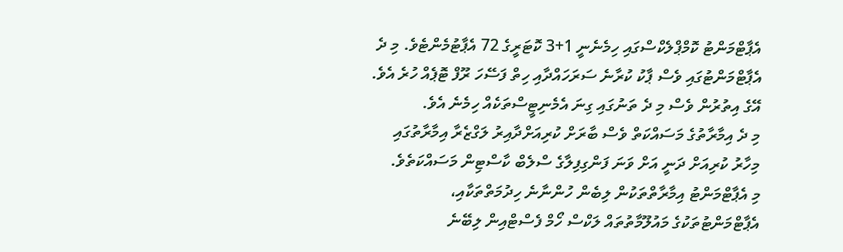އެޕާޓްމަންޓު ކޮމްޕްލެކްސްގައި ހިމެނެނީ 1+3 ކޮޓަރީގެ 72 އެޕާޓުމެންޓެވެ. މި ދެ އެޕާޓްމަންޓުގައި ވެސް ޕާކު ކުރާނެ ސަރަހައްދާއި ހިތް ފަސޭހަ ރޫފް ޓޮޕެއް ހުރެ އެވެ. އޭގެ އިތުރުން ވެސް މި ދެ ތަނުގައި ގިނަ އެމެނިޓީސްތަކެއް ހިމެނެ އެވެ.
މި ދެ އިމާރާތުގެ މަސައްކަތް ވެސް ބާރަށް ކުރިއަށްދާއިރު ލަގްޒެރާ އިމާރާތުގައި މިހާރު ކުރިއަށް ދަނީ އަށް ވަނަ ފަންގިފިލާގެ ސްލެބް ކާސްޓިން މަސައްކަތެވެ.
މި އެޕާޓްމަންޓު އިމާރާތްތަކުން ލިބެން ހުންނާނެ ހިދުމަތްތަކާއި، އެޕާޓްމަންޓުތަކުގެ މައުލޫމާތުތައް ލަކްސް ހޯމް ފެސްޓްއިން ލިބޭނެ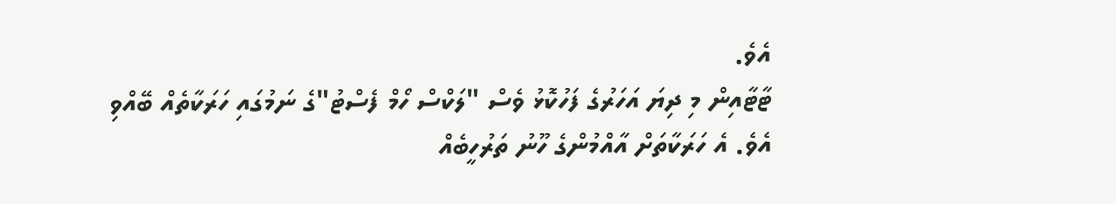އެވެ.
ޓާޓާއިން މި ދިޔަ އަހަރުގެ ފަހުކޮޅު ވެސް "ލަކްސް ހޯމް ފެސްޓު"ގެ ނަމުގައި ހަރަކާތެއް ބޭއްވި އެވެ. އެ ހަރަކާތަށް އާއްމުންގެ ހޫނު ތަރުހީބެއް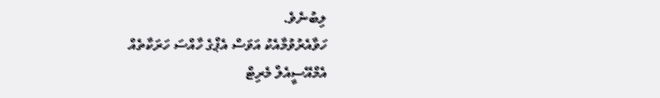ލިބުނެވެ.
ހަވާއެރުވުމާއެކު އަވަސް އެޕްގެ ހާއްސަ ހަރަކާތެއް
އެމްއޭސީއެލް މެރިޓް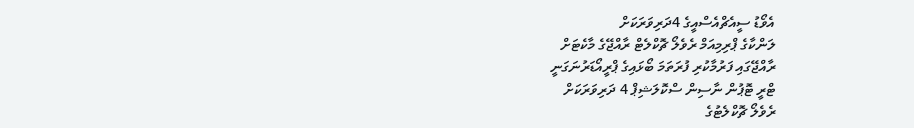އެވޯޑު ސީއެޗްއެސްއީގެ 4ދަރިވަރަކަށް
ލަންކާގެ ޕްރިމިއަމް ރެވެލޯ ޗޮކްލެޓް ރާއްޖޭގެ މާކެޓަށް
ރާއްޖޭގައި ފަރުމާކުރި ފުރަތަމަ ބޯޅައިގެ ޕްރީއޯޑަރުނަގަނީ
ޓްރީ ޓޮޕުން ނާސިން ސްކޮލަޝިޕް 4 ދަރިވަރަކަށް
ރެވެލޯ ޗޮކްލެޓުގެ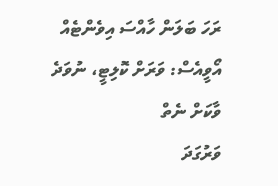ރަހަ ބަލަން ހާއްސަ އިވެންޓެއް
އޯވީއެސް: ވަރަށް ކޮލިޓީ، ނުވަދެ ވާކަށް ނެތް
ވަރުގަދަ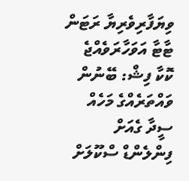ވިޔަފާރިވެރިޔާ ރަޓަން ޓާޓާ އަވަހާރަވެއްޖެ
ކޮކާ ފިޝް: ބޭނުން ވައްތަރެއްގެ މަހެއް ސީދާ ގެއަށް
ފިންލެންޑް ސްކޫލަށް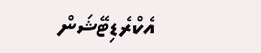އެކްރެޑިޓޭޝަން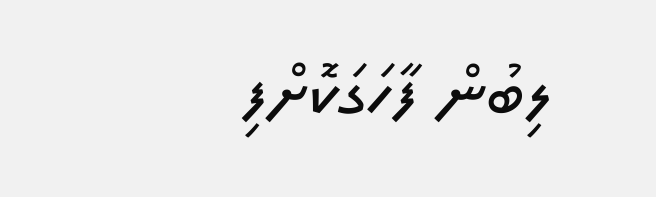ލިބުން ފާހަގަކޮށްފި